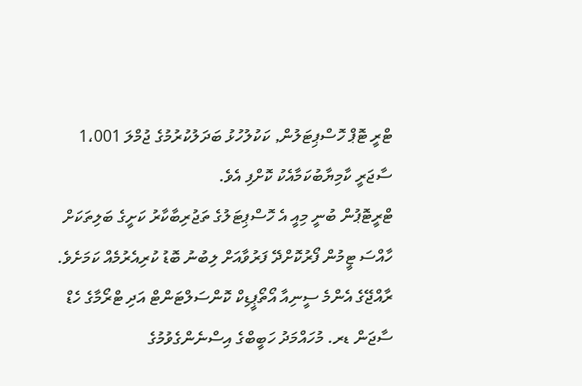ޓްރީ ޓޮޕް ހޮސްޕިޓަލުން, ކަކުލުހުޅު ބަދަލުކުރުމުގެ ޖުމްލަ 1،001 ސާޖަރީ ކާމިޔާބުކަމާއެކު ކޮށްފި އެވެ.
ޓްރީޓޮޕުން ބުނީ މިއީ އެ ހޮސްޕިޓަލުގެ ތަޖުރިބާކާރު ކަށީގެ ބަލިތަކަށް ހާއްސަ ޓީމުން ފޯރުކޮށްދޭ ފަރުވާއަށް ލިބުނު ބޮޑު ކުރިއެރުމެއް ކަމަށެވެ.
ރާއްޖޭގެ އެންމެ ސީނިއާ އޯތޯޕީޑިކް ކޮންސަލްޓަންޓް އަދި ޓްރޯމާގެ ހެޑް ސާޖަން ޑރ. މުހައްމަދު ހަބީބްގެ އިސްނެންގެވުމުގެ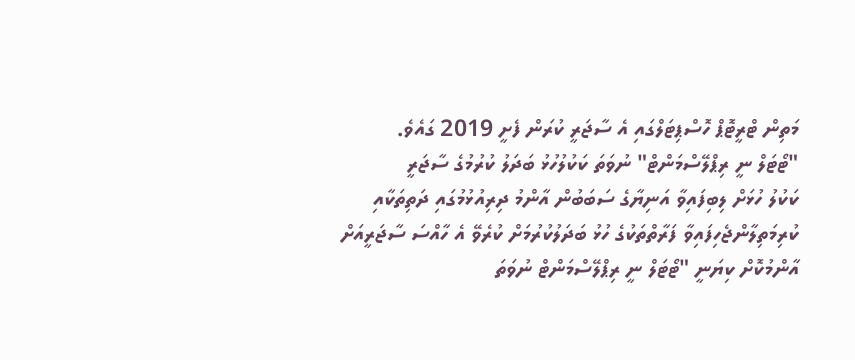މަތިން ޓްރީޓޮޕް ހޮސްޕިޓަލްގައި އެ ސާޖަރީ ކުރަން ފެށީ 2019 ގައެވެ.
"ޓޯޓަލް ނީ ރިޕްލޭސްމަންޓް" ނުވަތަ ކަކުލުހުޅު ބަދަލު ކުރުމުގެ ސާޖަރީ
ކަކުލު ހުޅަށް ލިބިފައިވާ އަނިޔާގެ ސަބަބުން އާންމު ދިރިއުޅުމުގައި ދަތިތަކާއި ކުރިމަތިލާންޖެހިފައިވާ ފަރާތްތަކުގެ ހުޅު ބަދަލުކުރުމަށް ކުރެވޭ އެ ހާއްސަ ސާޖަރީއަށް އާންމުކޮށް ކިޔަނީ "ޓޯޓަލް ނީ ރިޕްލޭސްމަންޓް ނުވަތަ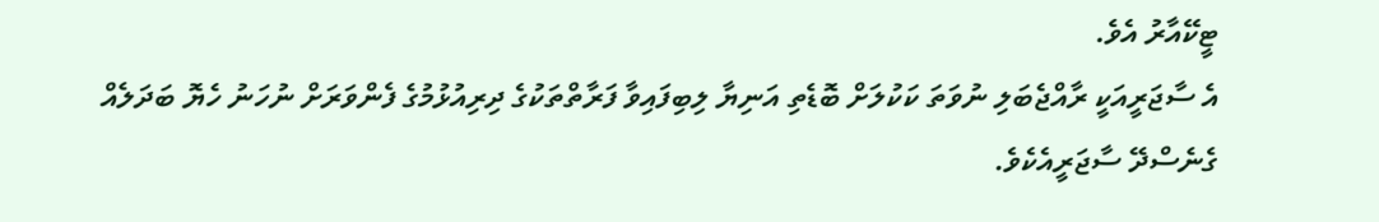ޓީކޭއާރު އެވެ.
އެ ސާޖަރީއަކީ ރާއްޖެބަލި ނުވަތަ ކަކުލަށް ބޮޑެތި އަނިޔާ ލިބިފައިވާ ފަރާތްތަކުގެ ދިރިއުޅުމުގެ ފެންވަރަށް ނުހަނު ހެޔޮ ބަދަލެއް ގެނެސްދޭ ސާޖަރީއެކެވެ.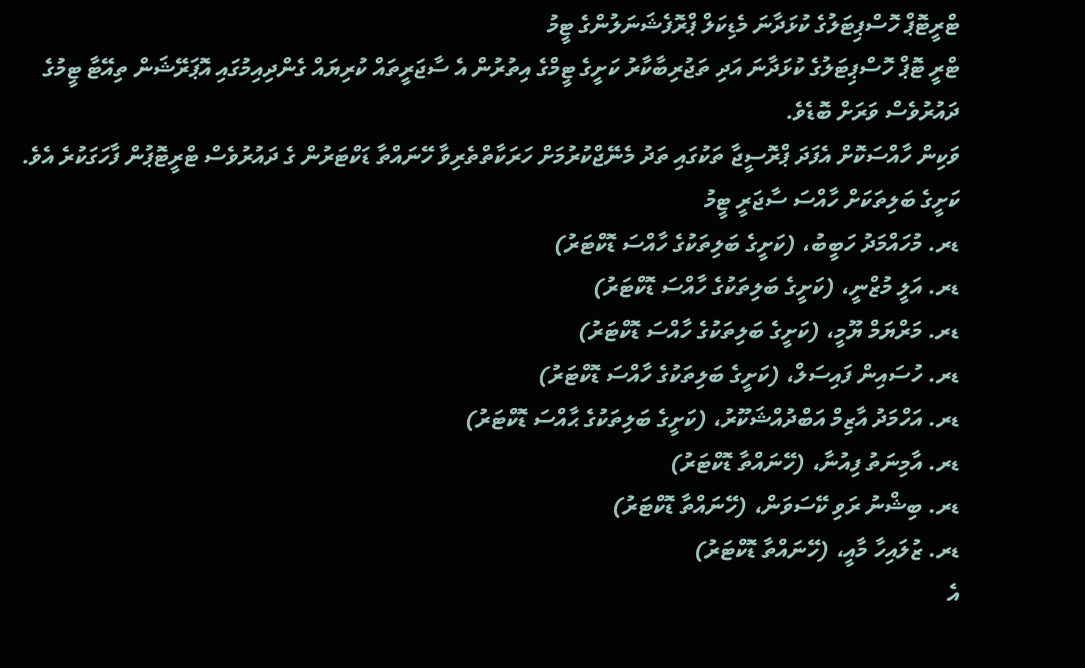ޓްރީޓޮޕް ހޮސްޕިޓަލުގެ ކުޅަދާނަ މެޑިކަލް ޕްރޮފެޝަނަލުންގެ ޓީމު
ޓްރީ ޓޮޕް ހޮސްޕިޓަލުގެ ކުޅަދާނަ އަދި ތަޖުރިބާކާރު ކަށީގެ ޓީމްގެ އިތުރުން އެ ސާޖަރީތައް ކުރިޔައް ގެންދިއިމުގައި އޮޕަރޭޝަން ތިއޭޓާ ޓީމުގެ ދައުރުވެސް ވަރަށް ބޮޑެވެ.
ވަކިން ހާއްސަކޮށް އެފަދަ ޕްރޮސީޖާ ތަކުގައި ތަދު މެނޭޖްކުރުމަށް ހަރަކާތްތެރިވާ ހޭނައްތާ ޑަކްޓަރުން ގެ ދައުރުވެސް ޓްރީޓޮޕުން ފާހަގަކުރެ އެވެ.
ކަށީގެ ބަލިތަކަށް ހާއްސަ ސާޖަރީ ޓީމު
ޑރ. މުހައްމަދު ހަބީބު، (ކަށީގެ ބަލިތަކުގެ ހާއްސަ ޑޮކްޓަރު)
ޑރ. އަލީ މުޒްނީ، (ކަށީގެ ބަލިތަކުގެ ހާއްސަ ޑޮކްޓަރު)
ޑރ. މަރްޔަމް ޔޫމީ، (ކަށީގެ ބަލިތަކުގެ ހާއްސަ ޑޮކްޓަރު)
ޑރ. ހުސައިން ފައިސަލް، (ކަށީގެ ބަލިތަކުގެ ހާއްސަ ޑޮކްޓަރު)
ޑރ. އަހްމަދު އާޒިމް އަބްދުއްޝަކޫރު، (ކަށީގެ ބަލިތަކުގެ ޙާއްސަ ޑޮކްޓަރު)
ޑރ. އާމިނަތު ފިއުނާ، (ހޭނައްތާ ޑޮކްޓަރު)
ޑރ. ބިޝްނު ރަވި ކޭސަވަން، (ހޭނައްތާ ޑޮކްޓަރު)
ޑރ. ޒުލައިހާ މާއީ، (ހޭނައްތާ ޑޮކްޓަރު)
އެ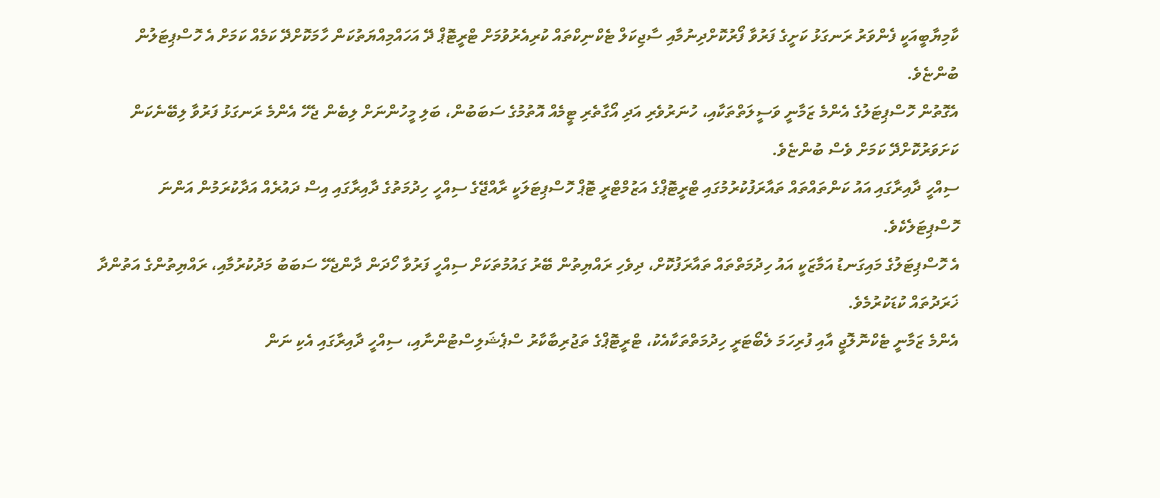ކާމިޔާބީއަކީ ފެންވަރު ރަނގަޅު ކަށީގެ ފަރުވާ ފޯރުކޮށްދިނުމާއި ސާޖިކަލް ޓެކްނިކްތައް ކުރިއެރުވުމަށް ޓްރީޓޮޕް ދޭ އަހައްމިއްޔަތުކަން ހާމަކޮށްދޭ ކަމެއް ކަމަށް އެ ހޮސްޕިޓަލުން ބުންޏެވެ.
އެގޮތުން ހޮސްޕިޓަލުގެ އެންމެ ޒަމާނީ ވަސީލަތްތަކާއި، ހުނަރުވެރި އަދި އޯގާތެރި ޓީމެއް އޮތުމުގެ ސަބަބުން، ބަލި މީހުންނަށް ލިބެން ޖެހޭ އެންމެ ރަނގަޅު ފަރުވާ ލިބޭނެކަން ކަށަވަރުކޮށްދޭ ކަމަށް ވެސް ބުންޏެވެ.
ސިއްހީ ދާއިރާގައި އައު ކަންތައްތައް ތައާރަފުކުރުމުގައި ޓްރީޓޮޕްގެ އަޒުމްޓްރީ ޓޮޕް ހޮސްޕިޓަލަކީ ރާއްޖޭގެ ސިއްހީ ހިދުމަތުގެ ދާއިރާގައި އިސް ދައުރެއް އަދާކުރަމުން އަންނަ ހޮސްޕިޓަލެކެވެ.
އެ ހޮސްޕިޓަލުގެ މައިގަނޑު އަމާޒަކީ އައު ހިދުމަތްތައް ތައާރަފުކޮށް، ދިވެހި ރައްޔިތުން ބޭރު ގައުމުތަކަށް ސިއްހީ ފަރުވާ ހޯދަން ދާންޖެހޭ ސަބަބު މަދުކުރުމާއި، ރައްޔިތުންގެ އަތުންދާ ޚަރަދުތައް ކުޑަކުރުމެވެ.
އެންމެ ޒަމާނީ ޓެކްނޮލޮޖީ އާއި ފުރިހަމަ ލެބޯޓަރީ ހިދުމަތްތަކާއެކު، ޓްރީޓޮޕްގެ ތަޖުރިބާކާރު ސްޕެޝަލިސްޓުންނާއި، ސިއްހީ ދާއިރާގައި އެކި ނަން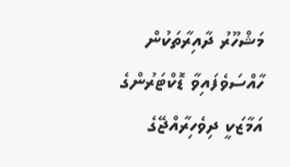މަޝްހޫރު ދާއިރާތަކުން ހާއްސަވެފައިވާ ޑޮކްޓަރުންގެ އަމާޒަކީ ދިވެހިރާއްޖޭގެ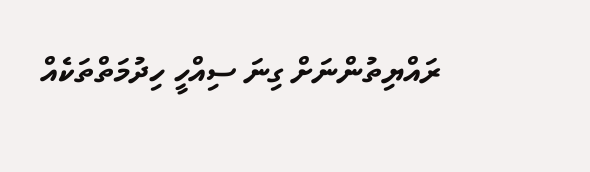ރައްޔިތުންނަށް ގިނަ ސިއްހީ ހިދުމަތްތަކެއް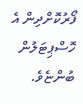ފޯރުކޮށްދިން އެ ހޮސްޕިޓަލުން ބުންޏެވެ.